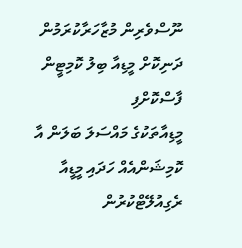ނޫސްވެރިން މުޒާހަރާކުރަމުން ދަނިކޮށް މީޑިއާ ބިލު ކޮމިޓީން ފާސްކޮށްފި
މީޑިއާތަކުގެ މައްސަލަ ބަލަން އާ ކޮމިޝަންއެއް ހަދައި މީޑީއާ ރެގިއުލޭޓްކުރުން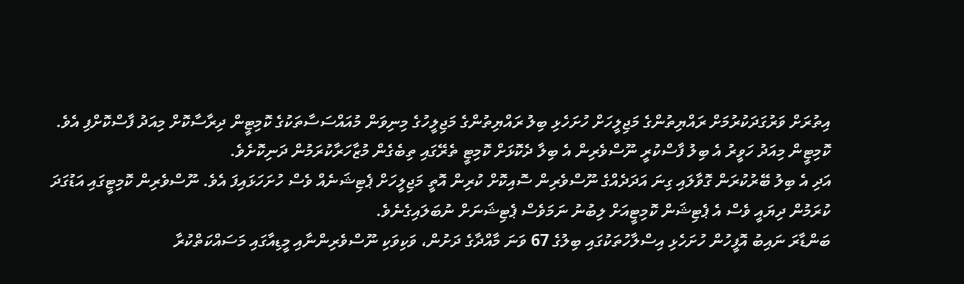އިތުރަށް ވަރުގަދަކުރުމަށް ރައްޔިތުންގެ މަޖިލީހަށް ހުށަހެޅި ބިލު ރައްޔިތުންގެ މަޖިލީހުގެ މިނިވަން މުއައްސަސާތަކުގެ ކޮމިޓީން ދިރާސާކޮށް މިއަދު ފާސްކޮށްފި އެވެ.
ކޮމިޓީން މިއަދު ހަވީރު އެ ބިލު ފާސްކުރީ ނޫސްވެރިން އެ ބިލާ ދެކޮޅަށް ކޮމިޓީ ތެރޭގައި ތިބެގެން މުޒާހަރާކުރަމުން ދަނިކޮށެވެ.
އަދި އެ ބިލު ބޭރުކުރަން ގޮވާލައި ގިނަ އަދަދެއްގެ ނޫސްވެރިން ސޮއިކޮށް ކުރިން އޮތީ މަޖިލީހަށް ޕެޓިޝަނެއް ވެސް ހުށަހަޅައިފަ އެވެ. ނޫސްވެރިން ކޮމިޓީގައި އަޑުގަދަ ކުރަމުން ދިޔައީ ވެސް އެ ޕެޓިޝަން ކޮމިޓީއަށް ލިބުނު ނަމަވެސް ޕެޓިޝަނަށް ނުބަލައިގެނެވެ.
ބަންޑާރަ ނައިބު އޮފީހުން ހުށަހެޅި އިސްލާހުތަކުގައި ބިލުގެ 67 ވަނަ މާއްދާގެ ދަށުން، ވަކިވަކި ނޫސްވެރިންނާއި މީޑިއާގައި މަސައްކަތްކުރާ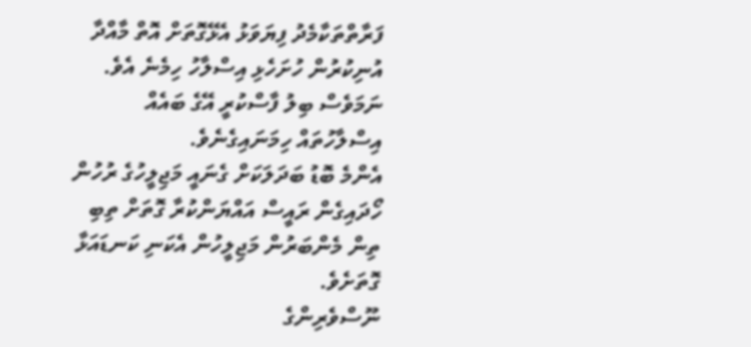ފަރާތްތަކާމެދު ފިޔަވަޅު އެޅޭގޮތަށް އޮތް މާއްދާ އުނިކުރުން ހުށަހެޅި އިސްލާހު ހިމެނެ އެވެ.
ނަމަވެސް ބިލު ފާސްކުރީ އޭގެ ބައެއް އިސްލާހުތައް ހިމަނައިގެނެވެ.
އެންމެ ބޮޑު ބަދަލަކަށް ގެނައީ މަޖިލީހުގެ ރުހުން ހޯދައިގެން ރައީސް އައްޔަންކުރާ ގޮތަށް ތިބި ތިން މެންބަރުން މަޖިލީހުން އެކަނި ކަނޑައަޅާ ގޮތަށެވެ.
ނޫސްވެރިންގެ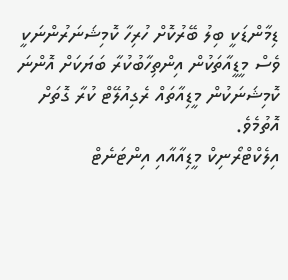ޑިމާންޑަކީ ބިލު ބޭރުކޮށް ހުރިހާ ކޮމިޝަނަރުންނަކީ ވެސް މީޑީއާތަކުން އިންތިހާބުކުރާ ބަޔަކަށް އޮންނަ ކޮމިޝަނަކުން މީޑިއާތައް ރެގިއުލޭޓް ކުރާ ގޮތަށް އޮތުމެވެ.
އިލެކްޓްރޯނިކް މީޑިއާއާއި އިންޓަނެޓް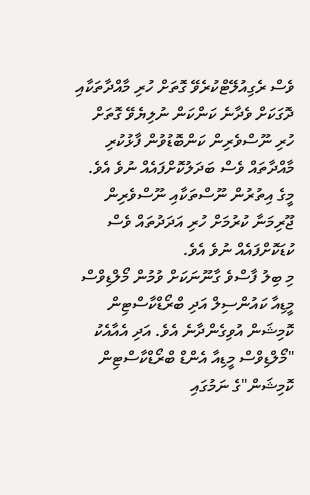ވެސް ރެގިއުލޭޓްކުރެވޭ ގޮތަށް ހުރި މާއްދާތަކާއި ދޮގަކަށް ވެދާނެ ކަންކަން ނުލިޔެވޭ ގޮތަށް ހުރި ނޫސްވެރިން ކަންބޮޑުވުން ފާޅުކުރި މާއްދާތައް ވެސް ބަދަލުކޮށްފައެއް ނުވެ އެވެ.
މީގެ އިތުރުން ނޫސްތަކާއި ނޫސްވެރިން ޖޫރިމަނާ ކުރުމަށް ހުރި އަދަދުތައް ވެސް ކުޑަކޮށްފައެއް ނުވެ އެވެ.
މި ބިލު ފާސްވެ ގާނޫނަކަށް ވުމުން މޯލްޑިވްސް މީޑިއާ ކައުންސިލް އަދި ބްރޯޑްކާސްޓިން ކޮމިޝަން އުވިގެންދާނެ އެވެ. އަދި އެއާއެކު "މޯލްޑިވްސް މީޑިއާ އެންޑް ބްރޯޑްކާސްޓިން ކޮމިޝަން"ގެ ނަމުގައި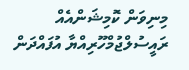މިނިވަން ކޮމިޝަންއެއް ރައީސުލްޖުމްހޫރިއްޔާ އުފައްދަން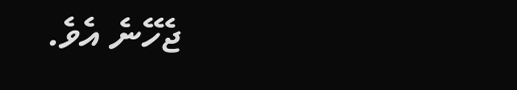ޖެހޭނެ އެވެ.